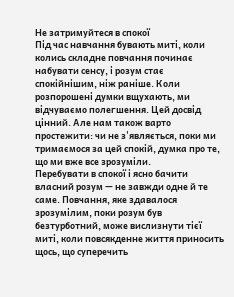Не затримуйтеся в спокої
Під час навчання бувають миті, коли колись складне повчання починає набувати сенсу, і розум стає спокійнішим, ніж раніше. Коли розпорошені думки вщухають, ми відчуваємо полегшення. Цей досвід цінний. Але нам також варто простежити: чи не з'являється, поки ми тримаємося за цей спокій, думка про те, що ми вже все зрозуміли.
Перебувати в спокої і ясно бачити власний розум — не завжди одне й те саме. Повчання, яке здавалося зрозумілим, поки розум був безтурботний, може вислизнути тієї миті, коли повсякденне життя приносить щось, що суперечить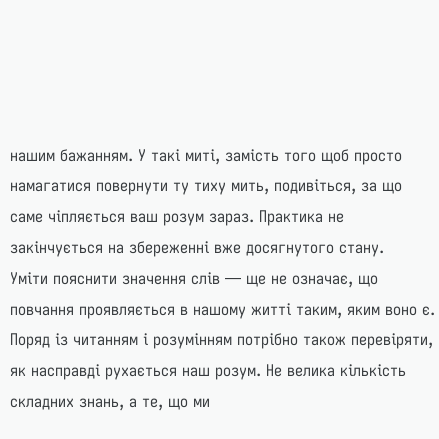нашим бажанням. У такі миті, замість того щоб просто намагатися повернути ту тиху мить, подивіться, за що саме чіпляється ваш розум зараз. Практика не закінчується на збереженні вже досягнутого стану.
Уміти пояснити значення слів — ще не означає, що повчання проявляється в нашому житті таким, яким воно є. Поряд із читанням і розумінням потрібно також перевіряти, як насправді рухається наш розум. Не велика кількість складних знань, а те, що ми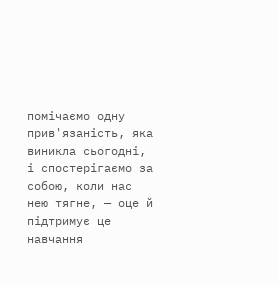помічаємо одну прив'язаність, яка виникла сьогодні, і спостерігаємо за собою, коли нас нею тягне, — оце й підтримує це навчання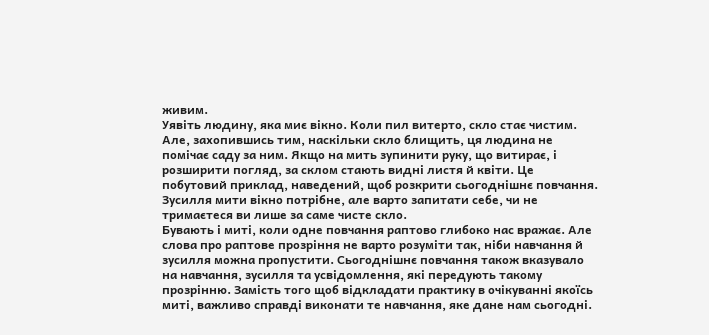живим.
Уявіть людину, яка миє вікно. Коли пил витерто, скло стає чистим. Але, захопившись тим, наскільки скло блищить, ця людина не помічає саду за ним. Якщо на мить зупинити руку, що витирає, і розширити погляд, за склом стають видні листя й квіти. Це побутовий приклад, наведений, щоб розкрити сьогоднішнє повчання. Зусилля мити вікно потрібне, але варто запитати себе, чи не тримаєтеся ви лише за саме чисте скло.
Бувають і миті, коли одне повчання раптово глибоко нас вражає. Але слова про раптове прозріння не варто розуміти так, ніби навчання й зусилля можна пропустити. Сьогоднішнє повчання також вказувало на навчання, зусилля та усвідомлення, які передують такому прозрінню. Замість того щоб відкладати практику в очікуванні якоїсь миті, важливо справді виконати те навчання, яке дане нам сьогодні.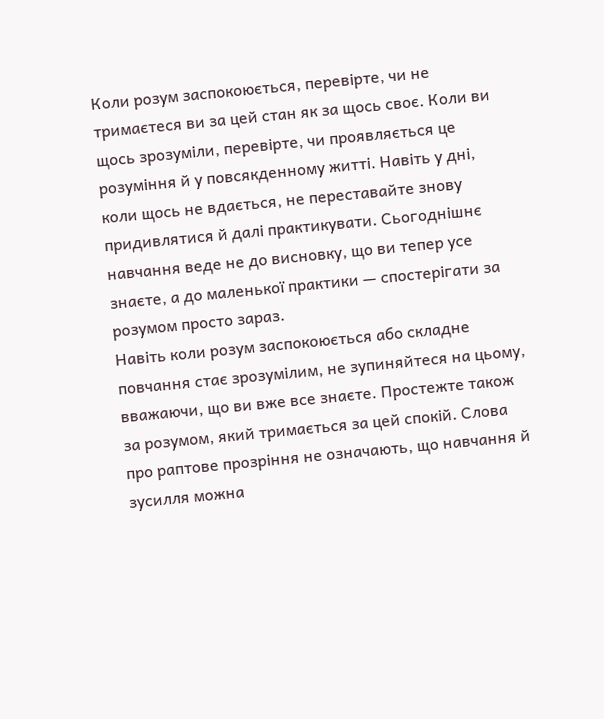Коли розум заспокоюється, перевірте, чи не тримаєтеся ви за цей стан як за щось своє. Коли ви щось зрозуміли, перевірте, чи проявляється це розуміння й у повсякденному житті. Навіть у дні, коли щось не вдається, не переставайте знову придивлятися й далі практикувати. Сьогоднішнє навчання веде не до висновку, що ви тепер усе знаєте, а до маленької практики — спостерігати за розумом просто зараз.
Навіть коли розум заспокоюється або складне повчання стає зрозумілим, не зупиняйтеся на цьому, вважаючи, що ви вже все знаєте. Простежте також за розумом, який тримається за цей спокій. Слова про раптове прозріння не означають, що навчання й зусилля можна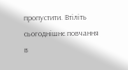пропустити. Втіліть сьогоднішнє повчання в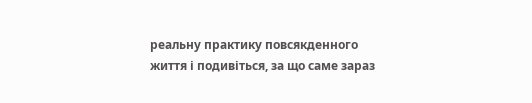реальну практику повсякденного життя і подивіться, за що саме зараз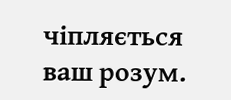чіпляється ваш розум.